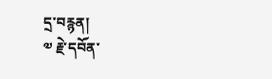དྲ་བརྙན།
༧ རྗེ་དབོན་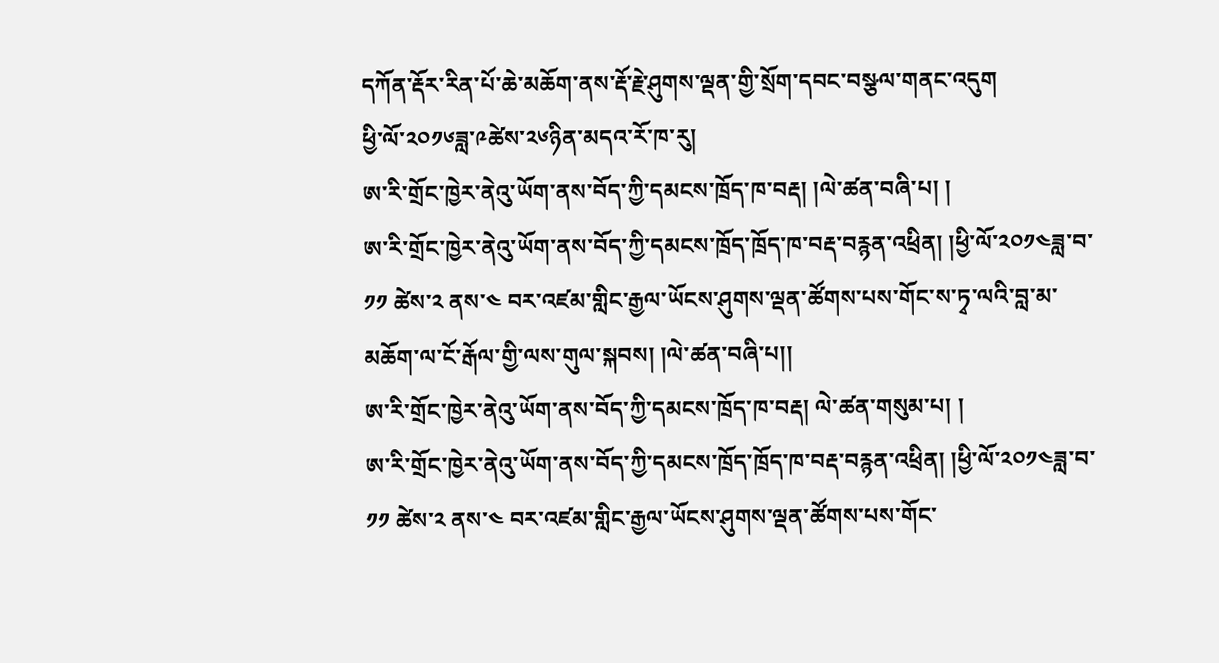དཀོན་རྡོར་རིན་པོ་ཆེ་མཆོག་ནས་རྡོ་རྗེ་ཤུགས་ལྡན་གྱི་སྲོག་དབང་བསྩལ་གནང་འདུག
ཕྱི་ལོ་༢༠༡༦ཟླ་༩ཚེས་༢༦ཉིན་མདའ་རོ་ཁ་རུ།
ཨ་རི་གྲོང་ཁྱེར་ནེའུ་ཡོག་ནས་བོད་ཀྱི་དམངས་ཁྲོད་ཁ་བརྡ། །ལེ་ཚན་བཞི་པ། །
ཨ་རི་གྲོང་ཁྱེར་ནེའུ་ཡོག་ནས་བོད་ཀྱི་དམངས་ཁྲོད་ཁྲོད་ཁ་བརྡ་བརྙན་འཕྲིན། །ཕྱི་ལོ་༢༠༡༤ཟླ་བ་༡༡ ཚེས་༢ ནས་༤ བར་འཛམ་གླིང་རྒྱལ་ཡོངས་ཤུགས་ལྡན་ཚོགས་པས་གོང་ས་ཏྭ་ལའི་བླ་མ་མཆོག་ལ་ངོ་རྒོལ་གྱི་ལས་གུལ་སྐབས། །ལེ་ཚན་བཞི་པ།།
ཨ་རི་གྲོང་ཁྱེར་ནེའུ་ཡོག་ནས་བོད་ཀྱི་དམངས་ཁྲོད་ཁ་བརྡ། ལེ་ཚན་གསུམ་པ། །
ཨ་རི་གྲོང་ཁྱེར་ནེའུ་ཡོག་ནས་བོད་ཀྱི་དམངས་ཁྲོད་ཁྲོད་ཁ་བརྡ་བརྙན་འཕྲིན། །ཕྱི་ལོ་༢༠༡༤ཟླ་བ་༡༡ ཚེས་༢ ནས་༤ བར་འཛམ་གླིང་རྒྱལ་ཡོངས་ཤུགས་ལྡན་ཚོགས་པས་གོང་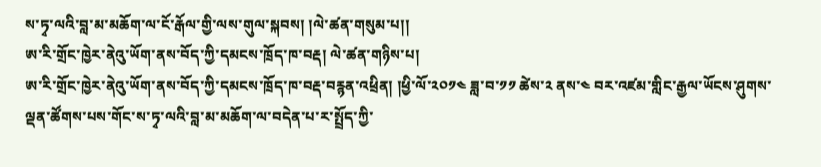ས་ཏྭ་ལའི་བླ་མ་མཆོག་ལ་ངོ་རྒོལ་གྱི་ལས་གུལ་སྐབས། །ལེ་ཚན་གསུམ་པ།།
ཨ་རི་གྲོང་ཁྱེར་ནེའུ་ཡོག་ནས་བོད་ཀྱི་དམངས་ཁྲོད་ཁ་བརྡ། ལེ་ཚན་གཉིས་པ།
ཨ་རི་གྲོང་ཁྱེར་ནེའུ་ཡོག་ནས་བོད་ཀྱི་དམངས་ཁྲོད་ཁ་བརྡ་བརྙན་འཕྲིན། །ཕྱི་ལོ་༢༠༡༤ ཟླ་བ་༡༡ ཚེས་༢ ནས་༤ བར་འཛམ་གླིང་རྒྱལ་ཡོངས་ཤུགས་ལྡན་ཚོགས་པས་གོང་ས་ཏྭ་ལའི་བླ་མ་མཆོག་ལ་བདེན་པ་ར་སྤྲོད་ཀྱི་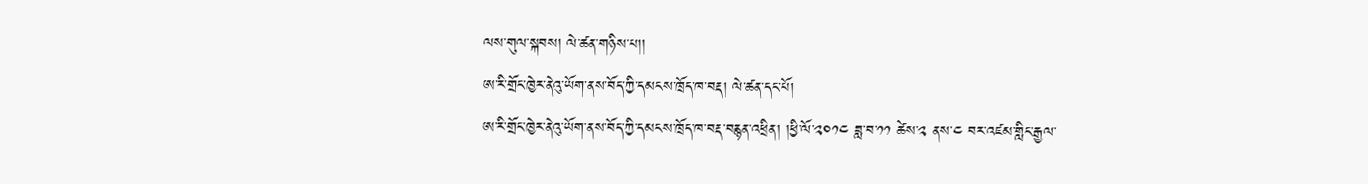ལས་གུལ་སྐབས། ལེ་ཚན་གཉིས་པ།།
ཨ་རི་གྲོང་ཁྱེར་ནེའུ་ཡོག་ནས་བོད་ཀྱི་དམངས་ཁྲོད་ཁ་བརྡ། ལེ་ཚན་དང་པོ།
ཨ་རི་གྲོང་ཁྱེར་ནེའུ་ཡོག་ནས་བོད་ཀྱི་དམངས་ཁྲོད་ཁ་བརྡ་བརྙན་འཕྲིན། །ཕྱི་ལོ་༢༠༡༤ ཟླ་བ་༡༡ ཚེས་༢ ནས་༤ བར་འཛམ་གླིང་རྒྱལ་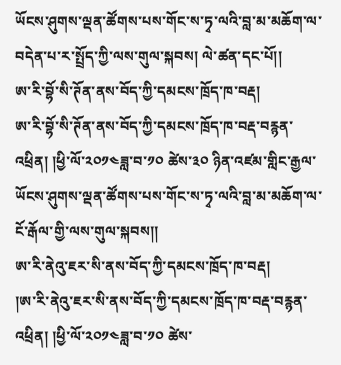ཡོངས་ཤུགས་ལྡན་ཚོགས་པས་གོང་ས་ཏྭ་ལའི་བླ་མ་མཆོག་ལ་བདེན་པ་ར་སྤྲོད་ཀྱི་ལས་གུལ་སྐབས། ལེ་ཚན་དང་པོ།།
ཨ་རི་བྷོ་སི་ཊོན་ནས་བོད་ཀྱི་དམངས་ཁྲོད་ཁ་བརྡ།
ཨ་རི་བྷོ་སི་ཊོན་ནས་བོད་ཀྱི་དམངས་ཁྲོད་ཁ་བརྡ་བརྙན་འཕྲིན། །ཕྱི་ལོ་༢༠༡༤ཟླ་བ་༡༠ ཚེས་༣༠ ཉིན་འཛམ་གླིང་རྒྱལ་ཡོངས་ཤུགས་ལྡན་ཚོགས་པས་གོང་ས་ཏྭ་ལའི་བླ་མ་མཆོག་ལ་ངོ་རྒོལ་གྱི་ལས་གུལ་སྐབས།།
ཨ་རི་ནེའུ་ཇར་སི་ནས་བོད་ཀྱི་དམངས་ཁྲོད་ཁ་བརྡ།
།ཨ་རི་ནེའུ་ཇར་སི་ནས་བོད་ཀྱི་དམངས་ཁྲོད་ཁ་བརྡ་བརྙན་འཕྲིན། །ཕྱི་ལོ་༢༠༡༤ཟླ་བ་༡༠ ཚེས་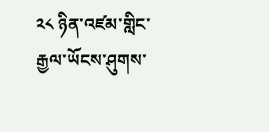༢༨ ཉིན་འཛམ་གླིང་རྒྱལ་ཡོངས་ཤུགས་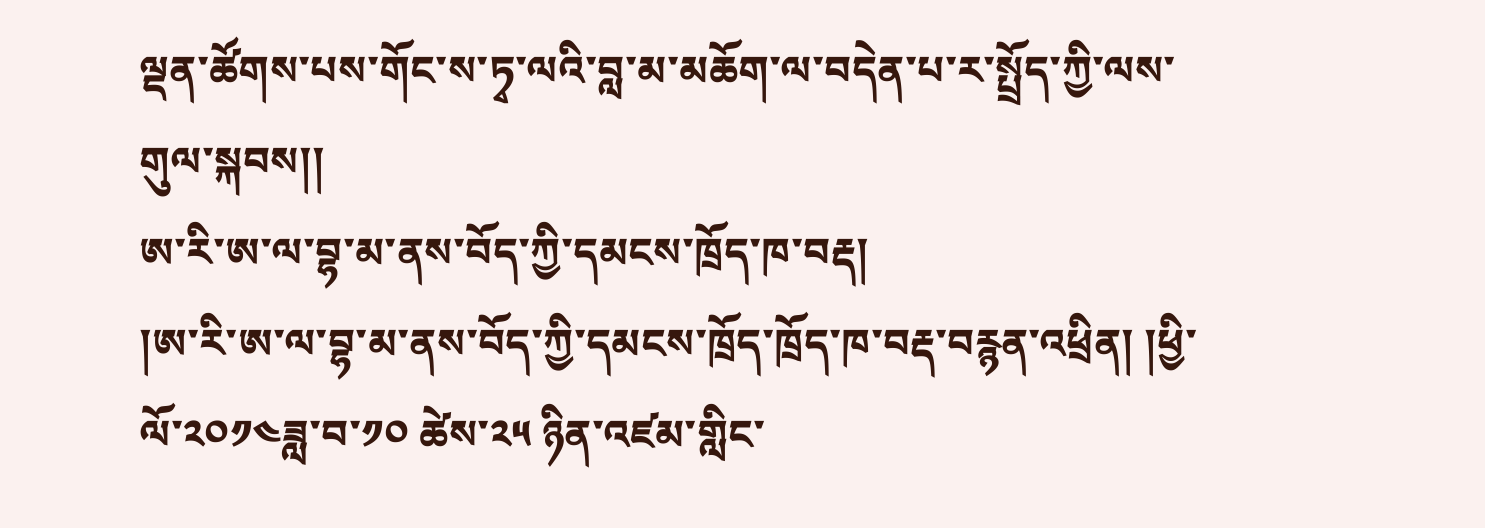ལྡན་ཚོགས་པས་གོང་ས་ཏྭ་ལའི་བླ་མ་མཆོག་ལ་བདེན་པ་ར་སྤྲོད་ཀྱི་ལས་གུལ་སྐབས།།
ཨ་རི་ཨ་ལ་བྷ་མ་ནས་བོད་ཀྱི་དམངས་ཁྲོད་ཁ་བརྡ།
།ཨ་རི་ཨ་ལ་བྷ་མ་ནས་བོད་ཀྱི་དམངས་ཁྲོད་ཁྲོད་ཁ་བརྡ་བརྙན་འཕྲིན། །ཕྱི་ལོ་༢༠༡༤ཟླ་བ་༡༠ ཚེས་༢༥ ཉིན་འཛམ་གླིང་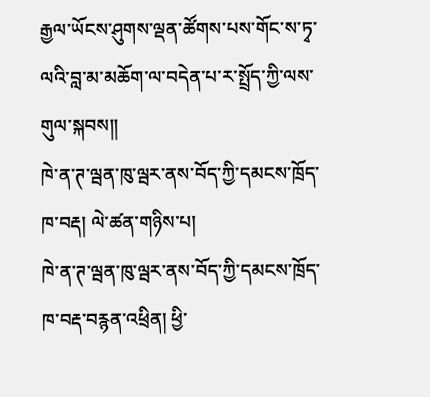རྒྱལ་ཡོངས་ཤུགས་ལྡན་ཚོགས་པས་གོང་ས་ཏྭ་ལའི་བླ་མ་མཆོག་ལ་བདེན་པ་ར་སྤྲོད་ཀྱི་ལས་གུལ་སྐབས།།
ཁེ་ན་ཊ་ལྦན་ཁུ་ལྦར་ནས་བོད་ཀྱི་དམངས་ཁྲོད་ཁ་བརྡ། ལེ་ཚན་གཉིས་པ།
ཁེ་ན་ཊ་ལྦན་ཁུ་ལྦར་ནས་བོད་ཀྱི་དམངས་ཁྲོད་ཁ་བརྡ་བརྙན་འཕྲིན། ཕྱི་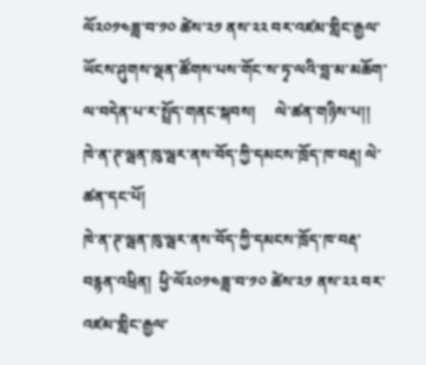ལོ༢༠༡༤ཟླ་བ་༡༠ ཚེས་༢༡ ནས་༢༢ བར་འཛམ་གླིང་རྒྱལ་ཡོངས་ཤུགས་ལྡན་ཚོགས་པས་གོང་ས་ཏྭ་ལའི་བླ་མ་མཆོག་ལ་བདེན་པ་ར་སྤྲོད་གནང་སྐབས།     ལེ་ཚན་གཉིས་པ།།
ཁེ་ན་ཊ་ལྦན་ཁུ་ལྦར་ནས་བོད་ཀྱི་དམངས་ཁྲོད་ཁ་བརྡ། ལེ་ཚན་དང་པོ།
ཁེ་ན་ཊ་ལྦན་ཁུ་ལྦར་ནས་བོད་ཀྱི་དམངས་ཁྲོད་ཁ་བརྡ་བརྙན་འཕྲིན།  ཕྱི་ལོ༢༠༡༤ཟླ་བ་༡༠ ཚེས་༢༡ ནས་༢༢ བར་འཛམ་གླིང་རྒྱལ་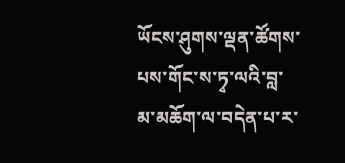ཡོངས་ཤུགས་ལྡན་ཚོགས་པས་གོང་ས་ཏྭ་ལའི་བླ་མ་མཆོག་ལ་བདེན་པ་ར་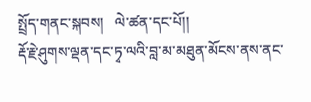སྤྲོད་གནང་སྐབས།   ལེ་ཚན་དང་པོ།།
རྡོ་རྗེ་ཤུགས་ལྡན་དང་ཏྭ་ལའི་བླ་མ་མཐུན་མོངས་ནས་ནང་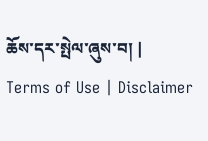ཆོས་དར་སྤེལ་ཞུས་བ། | Terms of Use | Disclaimer